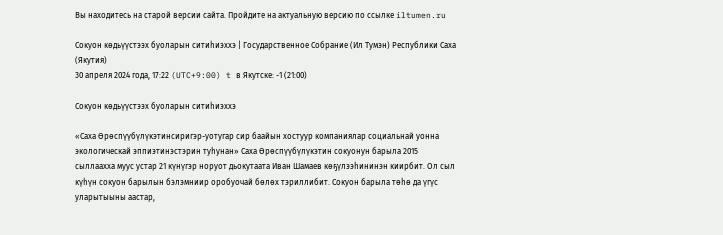Вы находитесь на старой версии сайта. Пройдите на актуальную версию по ссылке iltumen.ru

Сокуон көдьүүстээх буоларын ситиһиэххэ | Государственное Собрание (Ил Тумэн) Республики Саха (Якутия)
30 апреля 2024 года, 17:22 (UTC+9:00) t в Якутске: -1 (21:00)

Сокуон көдьүүстээх буоларын ситиһиэххэ

«Саха Өрөспүүбүлүкэтинсиригэр-уотугар сир баайын хостуур компаниялар социальнай уонна экологическай эппиэтинэстэрин туһунан» Саха Өрөспүүбүлүкэтин сокуонун барыла 2015 сыллаахха муус устар 21 күнүгэр норуот дьокутаата Иван Шамаев көҕүлээһининэн киирбит. Ол сыл күһүн сокуон барылын бэлэмниир оробуочай бөлөх тэриллибит. Сокуон барыла төһө да үгүс уларытыыны аастар,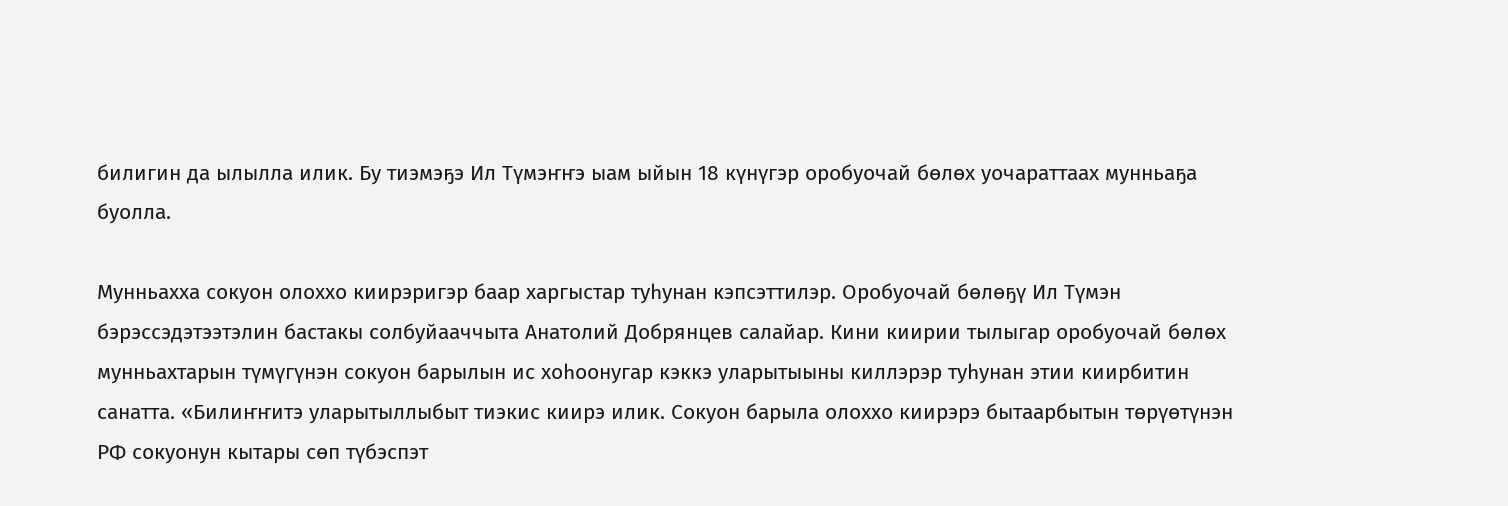билигин да ылылла илик. Бу тиэмэҕэ Ил Түмэҥҥэ ыам ыйын 18 күнүгэр оробуочай бөлөх уочараттаах мунньаҕа буолла.

Мунньахха сокуон олоххо киирэригэр баар харгыстар туһунан кэпсэттилэр. Оробуочай бөлөҕү Ил Түмэн бэрэссэдэтээтэлин бастакы солбуйааччыта Анатолий Добрянцев салайар. Кини киирии тылыгар оробуочай бөлөх мунньахтарын түмүгүнэн сокуон барылын ис хоһоонугар кэккэ уларытыыны киллэрэр туһунан этии киирбитин санатта. «Билиҥҥитэ уларытыллыбыт тиэкис киирэ илик. Сокуон барыла олоххо киирэрэ бытаарбытын төрүөтүнэн РФ сокуонун кытары сөп түбэспэт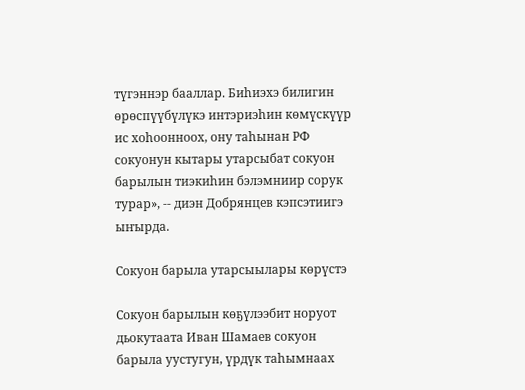түгэннэр бааллар. Биһиэхэ билигин өрөспүүбүлүкэ интэриэһин көмүскүүр ис хоһоонноох, ону таһынан РФ сокуонун кытары утарсыбат сокуон барылын тиэкиһин бэлэмниир сорук турар», -- диэн Добрянцев кэпсэтиигэ ыҥырда.

Сокуон барыла утарсыылары көрүстэ

Сокуон барылын көҕүлээбит норуот дьокутаата Иван Шамаев сокуон барыла уустугун, үрдүк таһымнаах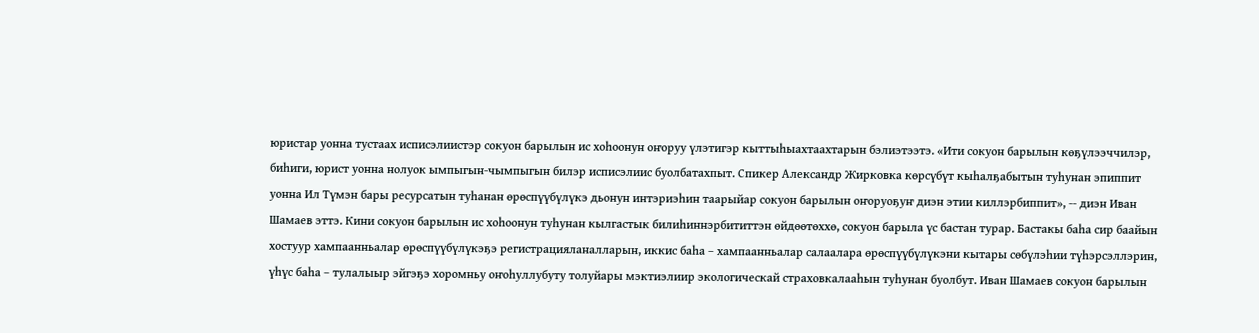юристар уонна тустаах исписэлиистэр сокуон барылын ис хоһоонун оҥоруу үлэтигэр кыттыһыахтаахтарын бэлиэтээтэ. «Ити сокуон барылын көҕүлээччилэр, биһиги, юрист уонна нолуок ымпыгын-чымпыгын билэр исписэлиис буолбатахпыт. Спикер Александр Жирковка көрсүбүт кыһалҕабытын туһунан эпиппит уонна Ил Түмэн бары ресурсатын туһанан өрөспүүбүлүкэ дьонун интэриэһин таарыйар сокуон барылын оҥоруоҕуҥ диэн этии киллэрбиппит», -- диэн Иван Шамаев эттэ. Кини сокуон барылын ис хоһоонун туһунан кылгастык билиһиннэрбититтэн өйдөөтөххө, сокуон барыла үс бастан турар. Бастакы баһа сир баайын хостуур хампаанньалар өрөспүүбүлүкэҕэ регистрацияланалларын, иккис баһа – хампаанньалар салаалара өрөспүүбүлүкэни кытары сөбүлэһии түһэрсэллэрин, үһүс баһа – тулалыыр эйгэҕэ хоромньу оҥоһуллубуту толуйары мэктиэлиир экологическай страховкалааһын туһунан буолбут. Иван Шамаев сокуон барылын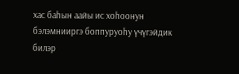хас баһын аайы ис хоһоонун бэлэмнииргэ боппуруоһу үчүгэйдик билэр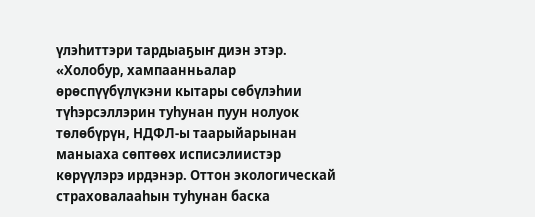үлэһиттэри тардыаҕыҥ диэн этэр. «Холобур, хампаанньалар өрөспүүбүлүкэни кытары сөбүлэһии түһэрсэллэрин туһунан пуун нолуок төлөбүрүн, НДФЛ-ы таарыйарынан маныаха сөптөөх исписэлиистэр көрүүлэрэ ирдэнэр. Оттон экологическай страховалааһын туһунан баска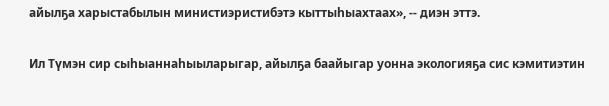айылҕа харыстабылын министиэристибэтэ кыттыһыахтаах», -- диэн эттэ.

Ил Түмэн сир сыһыаннаһыыларыгар, айылҕа баайыгар уонна экологияҕа сис кэмитиэтин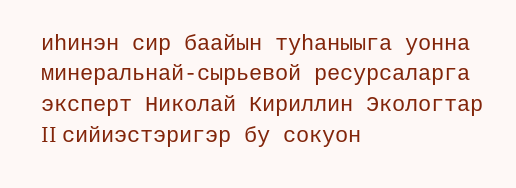иһинэн сир баайын туһаныыга уонна минеральнай-сырьевой ресурсаларга эксперт Николай Кириллин Экологтар II сийиэстэригэр бу сокуон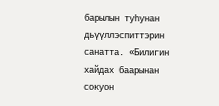барылын туһунан дьүүллэспиттэрин санатта. «Билигин хайдах баарынан сокуон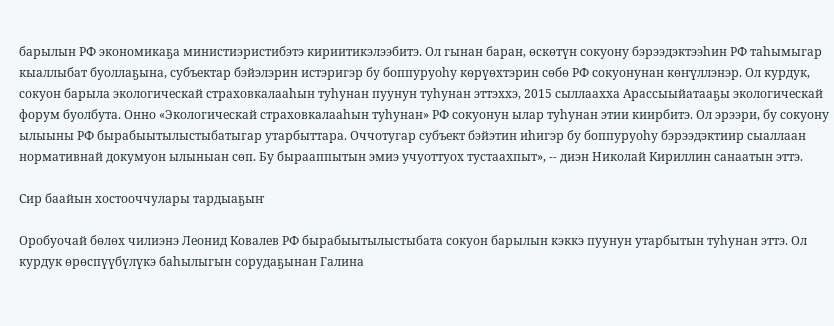барылын РФ экономикаҕа министиэристибэтэ кириитикэлээбитэ. Ол гынан баран, өскөтүн сокуону бэрээдэктээһин РФ таһымыгар кыаллыбат буоллаҕына, субъектар бэйэлэрин истэригэр бу боппуруоһу көрүөхтэрин сөбө РФ сокуонунан көҥүллэнэр. Ол курдук, сокуон барыла экологическай страховкалааһын туһунан пуунун туһунан эттэххэ, 2015 сыллаахха Арассыыйатааҕы экологическай форум буолбута. Онно «Экологическай страховкалааһын туһунан» РФ сокуонун ылар туһунан этии киирбитэ. Ол эрээри, бу сокуону ылыыны РФ бырабыытылыстыбатыгар утарбыттара. Оччотугар субъект бэйэтин иһигэр бу боппуруоһу бэрээдэктиир сыаллаан нормативнай докумуон ылыныан сөп. Бу бырааппытын эмиэ учуоттуох тустаахпыт», -- диэн Николай Кириллин санаатын эттэ.

Сир баайын хостооччулары тардыаҕыҥ

Оробуочай бөлөх чилиэнэ Леонид Ковалев РФ бырабыытылыстыбата сокуон барылын кэккэ пуунун утарбытын туһунан эттэ. Ол курдук өрөспүүбүлүкэ баһылыгын сорудаҕынан Галина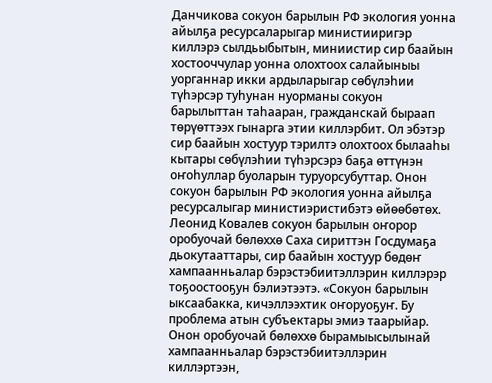Данчикова сокуон барылын РФ экология уонна айылҕа ресурсаларыгар министииригэр киллэрэ сылдьыбытын, миниистир сир баайын хостооччулар уонна олохтоох салайыныы уорганнар икки ардыларыгар сөбүлэһии түһэрсэр туһунан нуорманы сокуон барылыттан таһааран, гражданскай быраап төрүөттээх гынарга этии киллэрбит. Ол эбэтэр сир баайын хостуур тэрилтэ олохтоох былааһы кытары сөбүлэһии түһэрсэрэ баҕа өттүнэн оҥоһуллар буоларын туруорсубуттар. Онон сокуон барылын РФ экология уонна айылҕа ресурсалыгар министиэристибэтэ өйөөбөтөх. Леонид Ковалев сокуон барылын оҥорор оробуочай бөлөххө Саха сириттэн Госдумаҕа дьокутааттары, сир баайын хостуур бөдөҥ хампаанньалар бэрэстэбиитэллэрин киллэрэр тоҕоостооҕун бэлиэтээтэ. «Сокуон барылын ыксаабакка, кичэллээхтик оҥоруоҕуҥ. Бу проблема атын субъектары эмиэ таарыйар. Онон оробуочай бөлөххө бырамыысылынай хампаанньалар бэрэстэбиитэллэрин киллэртээн,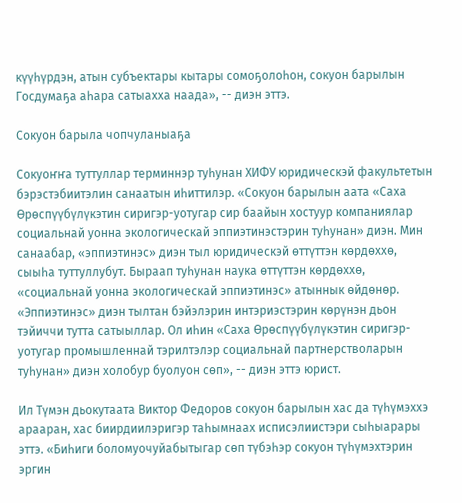күүһүрдэн, атын субъектары кытары сомоҕолоһон, сокуон барылын Госдумаҕа аһара сатыахха наада», -- диэн эттэ.

Сокуон барыла чопчуланыаҕа

Сокуоҥҥа туттуллар терминнэр туһунан ХИФУ юридическэй факультетын бэрэстэбиитэлин санаатын иһиттилэр. «Сокуон барылын аата «Саха Өрөспүүбүлүкэтин сиригэр-уотугар сир баайын хостуур компаниялар социальнай уонна экологическай эппиэтинэстэрин туһунан» диэн. Мин санаабар, «эппиэтинэс» диэн тыл юридическэй өттүттэн көрдөххө, сыыһа туттуллубут. Быраап туһунан наука өттүттэн көрдөххө, «социальнай уонна экологическай эппиэтинэс» атыннык өйдөнөр. «Эппиэтинэс» диэн тылтан бэйэлэрин интэриэстэрин көрүнэн дьон тэйиччи тутта сатыыллар. Ол иһин «Саха Өрөспүүбүлүкэтин сиригэр-уотугар промышленнай тэрилтэлэр социальнай партнерстволарын туһунан» диэн холобур буолуон сөп», -- диэн эттэ юрист.

Ил Түмэн дьокутаата Виктор Федоров сокуон барылын хас да түһүмэххэ арааран, хас биирдиилэригэр таһымнаах исписэлиистэри сыһыарары эттэ. «Биһиги боломуочуйабытыгар сөп түбэһэр сокуон түһүмэхтэрин эргин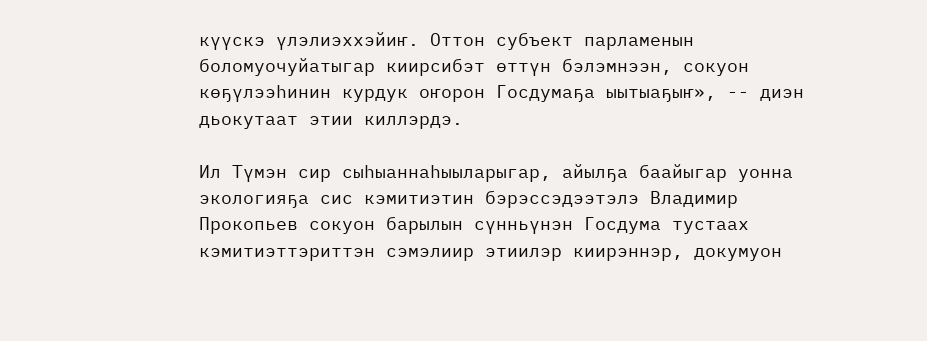күүскэ үлэлиэххэйиҥ. Оттон субъект парламенын боломуочуйатыгар киирсибэт өттүн бэлэмнээн, сокуон көҕүлээһинин курдук оҥорон Госдумаҕа ыытыаҕыҥ», -- диэн дьокутаат этии киллэрдэ.

Ил Түмэн сир сыһыаннаһыыларыгар, айылҕа баайыгар уонна экологияҕа сис кэмитиэтин бэрэссэдээтэлэ Владимир Прокопьев сокуон барылын сүнньүнэн Госдума тустаах кэмитиэттэриттэн сэмэлиир этиилэр киирэннэр, докумуон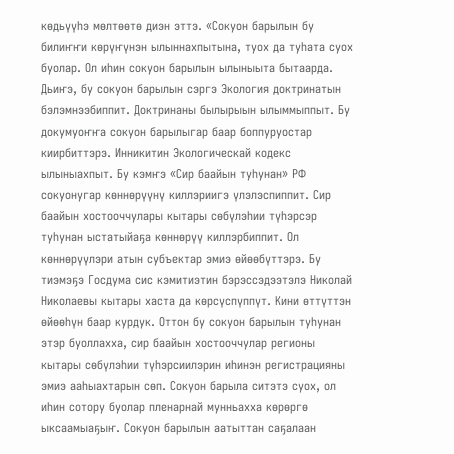көдьүүһэ мөлтөөтө диэн эттэ. «Сокуон барылын бу билиҥҥи көрүҥүнэн ылыннахпытына, туох да туһата суох буолар. Ол иһин сокуон барылын ылыныыта бытаарда. Дьиҥэ, бу сокуон барылын сэргэ Экология доктринатын бэлэмнээбиппит. Доктринаны былырыын ылыммыппыт. Бу докумуоҥҥа сокуон барылыгар баар боппуруостар киирбиттэрэ. Инникитин Экологическай кодекс ылыныахпыт. Бу кэмҥэ «Сир баайын туһунан» РФ сокуонугар көннөрүүнү киллэриигэ үлэлэспиппит. Сир баайын хостооччулары кытары сөбүлэһии түһэрсэр туһунан ыстатыйаҕа көннөрүү киллэрбиппит. Ол көннөрүүлэри атын субъектар эмиэ өйөөбүттэрэ. Бу тиэмэҕэ Госдума сис кэмитиэтин бэрэссэдээтэлэ Николай Николаевы кытары хаста да көрсүспүппүт. Кини өттүттэн өйөөһүн баар курдук. Оттон бу сокуон барылын туһунан этэр буоллахха, сир баайын хостооччулар регионы кытары сөбүлэһии түһэрсиилэрин иһинэн регистрацияны эмиэ ааһыахтарын сөп. Сокуон барыла ситэтэ суох, ол иһин сотору буолар пленарнай мунньахха көрөргө ыксаамыаҕыҥ. Сокуон барылын аатыттан саҕалаан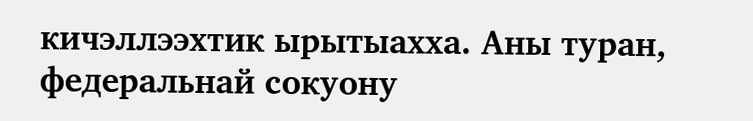кичэллээхтик ырытыахха. Аны туран, федеральнай сокуону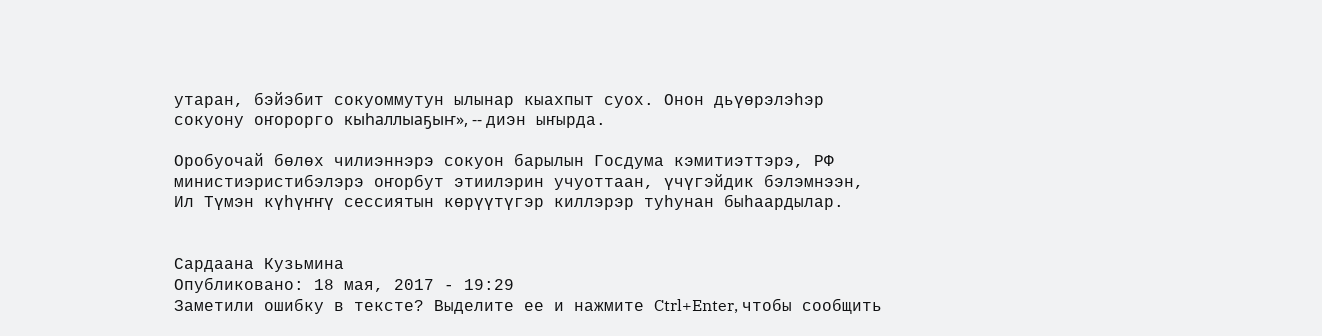утаран, бэйэбит сокуоммутун ылынар кыахпыт суох. Онон дьүөрэлэһэр сокуону оҥорорго кыһаллыаҕыҥ», -- диэн ыҥырда.

Оробуочай бөлөх чилиэннэрэ сокуон барылын Госдума кэмитиэттэрэ, РФ министиэристибэлэрэ оҥорбут этиилэрин учуоттаан, үчүгэйдик бэлэмнээн, Ил Түмэн күһүҥҥү сессиятын көрүүтүгэр киллэрэр туһунан быһаардылар.


Сардаана Кузьмина
Опубликовано: 18 мая, 2017 - 19:29
Заметили ошибку в тексте? Выделите ее и нажмите Ctrl+Enter, чтобы сообщить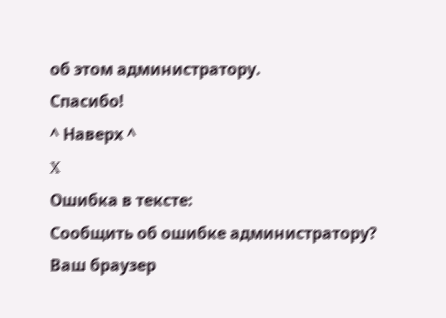об этом администратору.
Спасибо!
^ Наверх ^
X
Ошибка в тексте:
Сообщить об ошибке администратору? Ваш браузер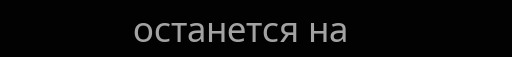останется на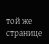той же странице